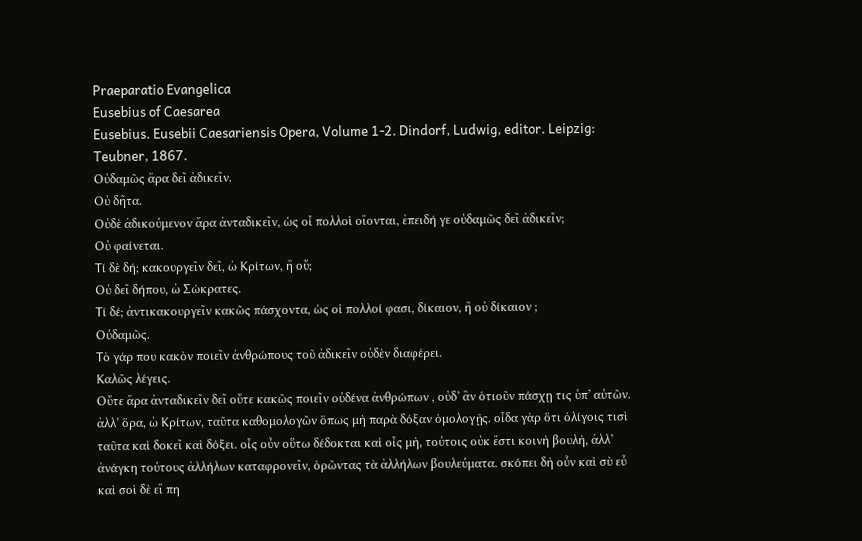Praeparatio Evangelica
Eusebius of Caesarea
Eusebius. Eusebii Caesariensis Opera, Volume 1-2. Dindorf, Ludwig, editor. Leipzig: Teubner, 1867.
Οὐδαμῶς ἄρα δεῖ ἀδικεῖν.
Οὐ δῆτα.
Οὐδὲ ἀδικούμενον ἄρα ἀνταδικεῖν, ὡς οἶ πολλοὶ οἴονται, ἐπειδή γε οὐδαμῶς δεῖ ἀδικεῖν;
Οὐ φαίνεται.
Τί δὲ δή; κακουργεῖν δεῖ, ὠ Κρίτων, ἢ οὔ;
Οὐ δεῖ δήπου, ὠ Σώκρατες.
Τί δέ; ἀντικακουργεῖν κακῶς πάσχοντα, ὡς οἱ πολλοί φασι, δίκαιον, ἢ οὐ δίκαιον ;
Ούδαμῶς.
Τὸ γάρ που κακὸν ποιεῖν ἀνθρώπους τοῦ ἀδικεῖν οὐδὲν διαφέρει.
Καλῶς λέγεις.
Οὔτε ἄρα ἀνταδικεῖν δεῖ οὔτε κακῶς ποιεῖν οὐδένα ἀνθρώπων , οὐδ’ ἂν ὁτιοῦν πάσχῃ τις ὑπ’ αὐτῶν. ἀλλ’ ὅρα, ὠ Κρίτων, ταῦτα καθομολογῶν ὅπως μὴ παρὰ δόξαν ὁμολογῇς. οἶδα γὰρ ὅτι ὀλίγοις τισὶ ταῦτα καὶ δοκεῖ καὶ δόξει. οἶς οὖν οὕτω δέδοκται καὶ οἶς μὴ, τούτοις οὐκ ἔστι κοινὴ βουλὴ, ἀλλ’ ἀνάγκη τούτους ἀλλήλων καταφρονεῖν, ὁρῶντας τὰ ἀλλήλων βουλεύματα. σκόπει δὴ οὖν καὶ σὺ εὖ
καὶ σοὶ δὲ εἴ πη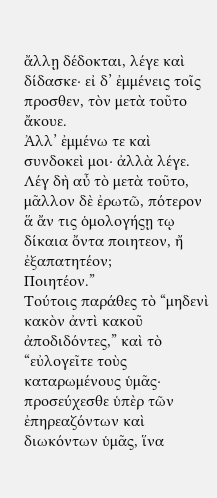ἄλλῃ δέδοκται, λέγε καὶ δίδασκε· εἰ δ’ ἐμμένεις τοῖς προσθεν, τὸν μετὰ τοῦτο ἄκουε.
Ἀλλ’ ἐμμένω τε καὶ συνδοκεὶ μοι· ἀλλὰ λέγε.
Λέγ δὴ αὖ τὸ μετὰ τοῦτο, μᾶλλον δὲ ἐρωτῶ, πότερον ἅ ἄν τις ὁμολογήςῃ τῳ δίκαια ὄντα ποιητεον, ἤ ἐξαπατητέον;
Ποιητέον.”
Τούτοις παράθες τὸ “μηδενὶ κακὸν ἀντὶ κακοῦ ἀποδιδόντες,” καὶ τὸ “εὐλογεῖτε τοὺς καταρωμένους ὑμᾶς· προσεύχεσθε ὑπὲρ τῶν ἐπηρεαζόντων καὶ διωκόντων ὑμᾶς, ἵνα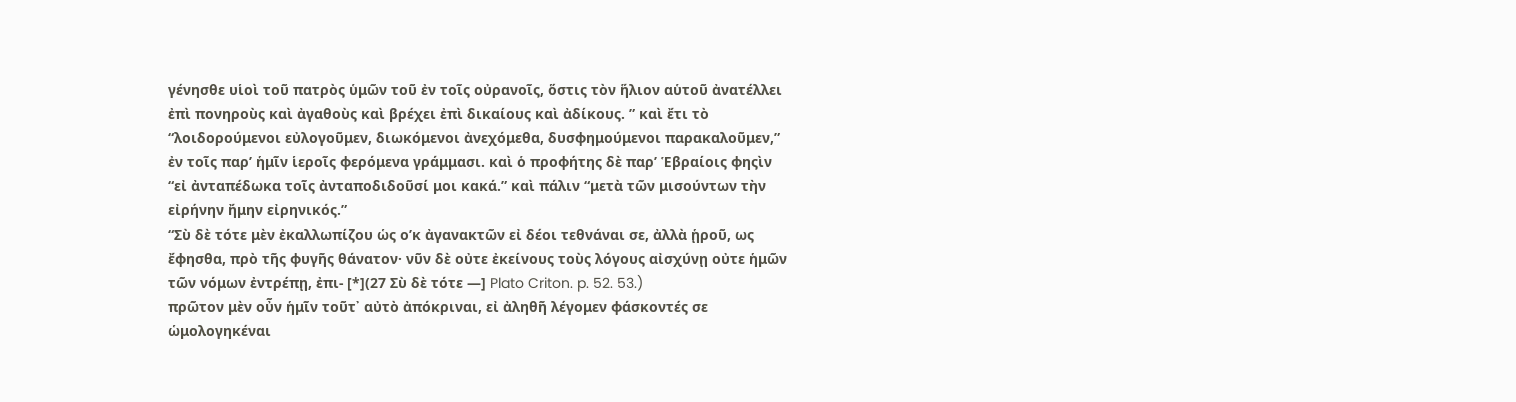γένησθε υἱοὶ τοῦ πατρὸς ὑμῶν τοῦ ἐν τοῖς οὐρανοῖς, ὅστις τὸν ἥλιον αὑτοῦ ἀνατέλλει ἐπὶ πονηροὺς καὶ ἀγαθοὺς καὶ βρέχει ἐπὶ δικαίους καὶ ἀδίκους. ” καὶ ἔτι τὸ “λοιδορούμενοι εὐλογοῦμεν, διωκόμενοι ἀνεχόμεθα, δυσφημούμενοι παρακαλοῦμεν,” ἐν τοῖς παρ’ ἡμῖν ἱεροῖς φερόμενα γράμμασι. καὶ ὁ προφήτης δὲ παρ’ Ἑβραίοις φηςὶν “εἰ ἀνταπέδωκα τοῖς ἀνταποδιδοῦσί μοι κακά.” καὶ πάλιν “μετὰ τῶν μισούντων τὴν εἰρήνην ἤμην εἰρηνικός.”
“Σὺ δὲ τότε μὲν ἐκαλλωπίζου ὡς ο’κ ἀγανακτῶν εἰ δέοι τεθνάναι σε, ἀλλὰ ᾑροῦ, ως ἔφησθα, πρὸ τῆς φυγῆς θάνατον· νῦν δὲ οὐτε ἐκείνους τοὺς λόγους αἰσχύνῃ οὐτε ἡμῶν τῶν νόμων ἐντρέπῃ, ἐπι- [*](27 Σὺ δὲ τότε —] Plato Criton. p. 52. 53.)
πρῶτον μὲν οὖν ἡμῖν τοῦτ᾿ αὐτὸ ἀπόκριναι, εἰ ἀληθῆ λέγομεν φάσκοντές σε ὡμολογηκέναι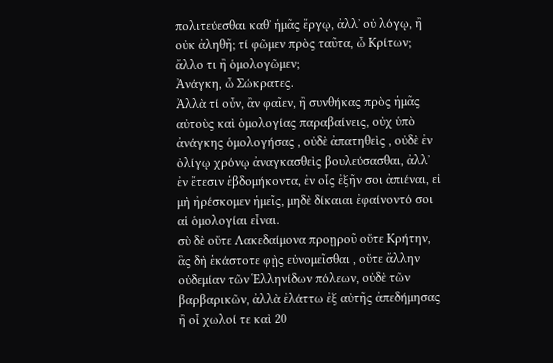πολιτεύεσθαι καθ᾿ ἡμᾶς ἔργῳ, ἀλλ᾿ οὐ λόγῳ, ἢ οὐκ ἀληθῆ; τί φῶμεν πρὸς ταῦτα, ὦ Κρίτων; ἄλλο τι ἢ ὁμολογῶμεν;
Ἀνάγκη, ὦ Σώκρατες.
Ἀλλὰ τί οὖν, ἂν φαῖεν, ἢ συνθήκας πρὸς ἡμᾶς αὐτοὺς καὶ ὁμολογίας παραβαίνεις, οὐχ ὑπὸ ἀνάγκης ὁμολογήσας , οὐδὲ ἀπατηθεὶς , οὐδὲ ἐν ὀλίγῳ χρόνῳ ἀναγκασθεὶς βουλεύσασθαι, ἀλλ᾿ ἐν ἔτεσιν ἑβδομήκοντα, ἐν οἷς ἐξῆν σοι ἀπιέναι, εἰ μὴ ἠρέσκομεν ἡμεῖς, μηδὲ δίκαιαι ἐφαίνοντό σοι αἱ ὁμολογίαι εἶναι.
σὺ δὲ οὔτε Λακεδαίμονα προῃροῦ οὔτε Κρήτην, ἃς δὴ ἑκάστοτε φῂς εὐνομεῖσθαι , οὔτε ἄλλην οὐδεμίαν τῶν Ἑλληνίδων πόλεων, οὐδὲ τῶν βαρβαρικῶν, ἀλλὰ ἐλάττω ἐξ αὐτῆς ἀπεδήμησας ἢ οἶ χωλοί τε καὶ 20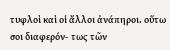τυφλοὶ καὶ οἱ ἄλλοι ἀνάπηροι. οὕτω σοι διαφερόν- τως τῶν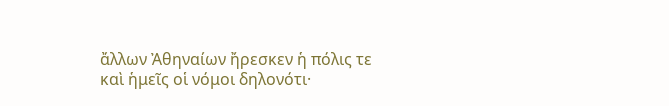ἄλλων Ἀθηναίων ἤρεσκεν ἡ πόλις τε καὶ ἡμεῖς οἱ νόμοι δηλονότι·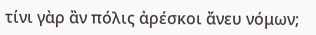τίνι γὰρ ἂν πόλις ἀρέσκοι ἄνευ νόμων;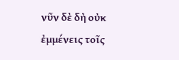νῦν δὲ δὴ οὐκ ἐμμένεις τοῖς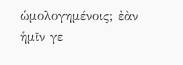ὡμολογημένοις; ἐὰν ἡμῖν γε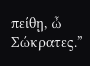πείθῃ, ὦ Σώκρατες.”